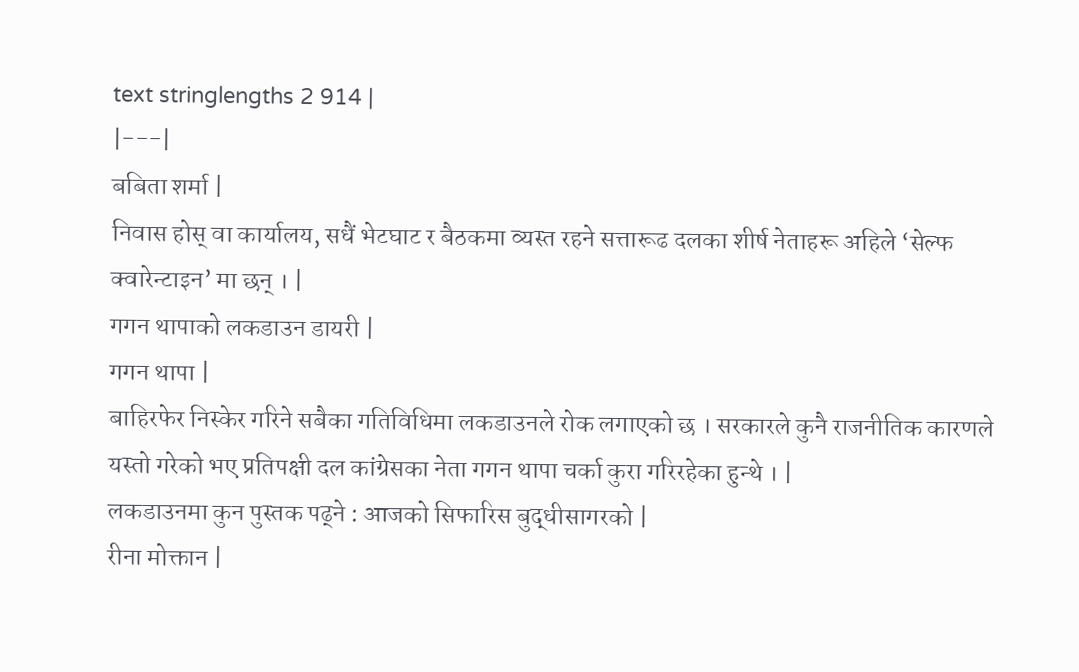text stringlengths 2 914 |
|---|
बबिता शर्मा |
निवास होस् वा कार्यालय, सधैं भेटघाट र बैठकमा व्यस्त रहने सत्तारूढ दलका शीर्ष नेताहरू अहिले ‘सेल्फ क्वारेन्टाइन’ मा छन् । |
गगन थापाको लकडाउन डायरी |
गगन थापा |
बाहिरफेर निस्केर गरिने सबैका गतिविधिमा लकडाउनले रोक लगाएको छ । सरकारले कुनै राजनीतिक कारणले यस्तो गरेको भए प्रतिपक्षी दल कांग्रेसका नेता गगन थापा चर्का कुरा गरिरहेका हुन्थे । |
लकडाउनमा कुन पुस्तक पढ्ने : आजको सिफारिस बुद्धीसागरको |
रीना मोक्तान |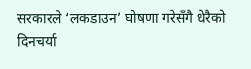सरकारले ‘लकडाउन’ घोषणा गरेसँगै धेरैको दिनचर्या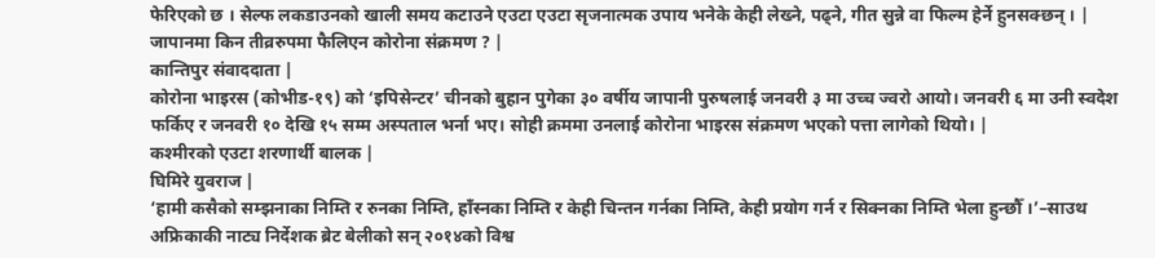फेरिएको छ । सेल्फ लकडाउनको खाली समय कटाउने एउटा एउटा सृजनात्मक उपाय भनेके केही लेख्ने, पढ्ने, गीत सुन्ने वा फिल्म हेर्ने हुनसक्छन् । |
जापानमा किन तीव्ररुपमा फैलिएन कोरोना संक्रमण ? |
कान्तिपुर संवाददाता |
कोरोना भाइरस (कोभीड-१९) को ‘इपिसेन्टर’ चीनको बुहान पुगेका ३० वर्षीय जापानी पुरुषलाई जनवरी ३ मा उच्च ज्वरो आयो। जनवरी ६ मा उनी स्वदेश फर्किए र जनवरी १० देखि १५ सम्म अस्पताल भर्ना भए। सोही क्रममा उनलाई कोरोना भाइरस संक्रमण भएको पत्ता लागेको थियो। |
कश्मीरको एउटा शरणार्थी बालक |
घिमिरे युवराज |
‘हामी कसैको सम्झनाका निम्ति र रुनका निम्ति, हाँस्नका निम्ति र केही चिन्तन गर्नका निम्ति, केही प्रयोग गर्न र सिक्नका निम्ति भेला हुन्छौँ ।’–साउथ अफ्रिकाकी नाट्य निर्देशक ब्रेट बेलीको सन् २०१४को विश्व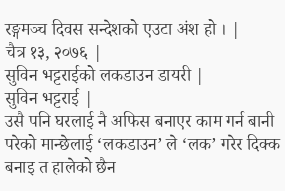रङ्गमञ्च दिवस सन्देशको एउटा अंश हो । |
चैत्र १३, २०७६ |
सुविन भट्टराईको लकडाउन डायरी |
सुविन भट्टराई |
उसै पनि घरलाई नै अफिस बनाएर काम गर्न बानी परेको मान्छेलाई ‘लकडाउन’ ले ‘लक’ गरेर दिक्क बनाइ त हालेको छैन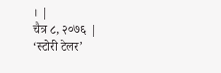। |
चैत्र ८, २०७६ |
‘स्टोरी टेलर’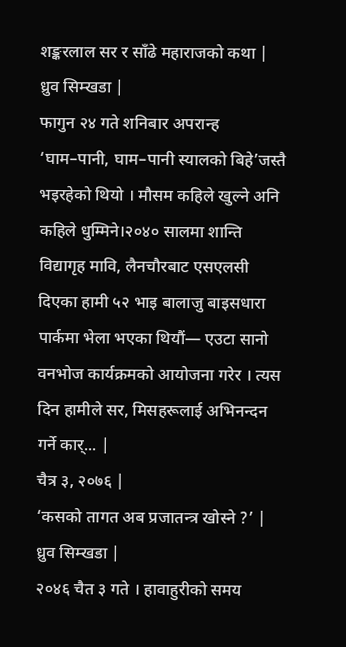शङ्करलाल सर र साँढे महाराजको कथा |
ध्रुव सिम्खडा |
फागुन २४ गते शनिबार अपरान्ह ‘घाम–पानी, घाम–पानी स्यालको बिहे’जस्तै भइरहेको थियो । मौसम कहिले खुल्ने अनि कहिले धुम्मिने।२०४० सालमा शान्ति विद्यागृह मावि, लैनचौरबाट एसएलसी दिएका हामी ५२ भाइ बालाजु बाइसधारा पार्कमा भेला भएका थियौं— एउटा सानो वनभोज कार्यक्रमको आयोजना गरेर । त्यस दिन हामीले सर, मिसहरूलाई अभिनन्दन गर्ने कार्... |
चैत्र ३, २०७६ |
‘कसको तागत अब प्रजातन्त्र खोस्ने ?’ |
ध्रुव सिम्खडा |
२०४६ चैत ३ गते । हावाहुरीको समय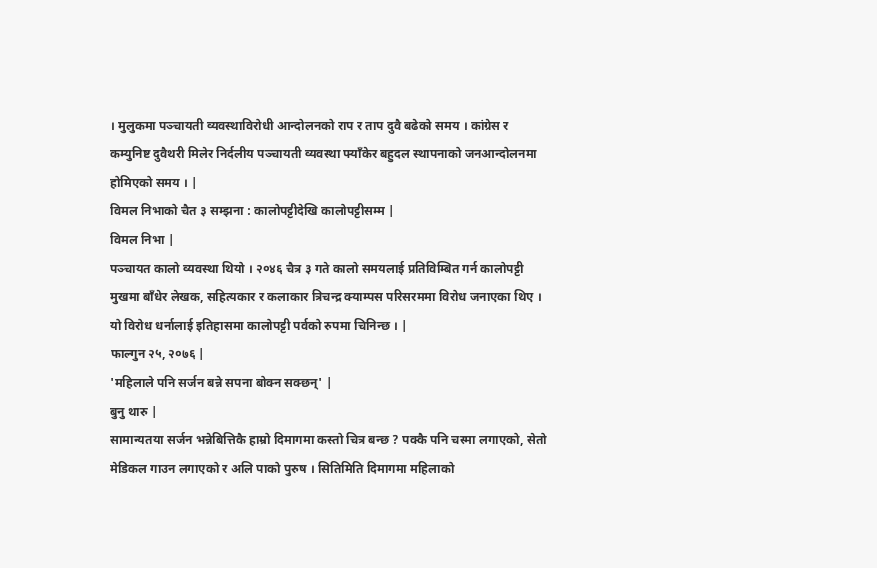। मुलुकमा पञ्चायती व्यवस्थाविरोधी आन्दोलनको राप र ताप दुवै बढेको समय । कांग्रेस र कम्युनिष्ट दुवैथरी मिलेर निर्दलीय पञ्चायती व्यवस्था फ्याँकेर बहुदल स्थापनाको जनआन्दोलनमा होमिएको समय । |
विमल निभाको चैत ३ सम्झना : कालोपट्टीदेखि कालोपट्टीसम्म |
विमल निभा |
पञ्चायत कालो व्यवस्था थियो । २०४६ चैत्र ३ गते कालो समयलाई प्रतिविम्बित गर्न कालोपट्टी मुखमा बाँधेर लेखक, सहित्यकार र कलाकार त्रिचन्द्र क्याम्पस परिसरममा विरोध जनाएका थिए । यो विरोध धर्नालाई इतिहासमा कालोपट्टी पर्वको रुपमा चिनिन्छ । |
फाल्गुन २५, २०७६ |
'महिलाले पनि सर्जन बन्ने सपना बोक्न सक्छन्' |
बुनु थारु |
सामान्यतया सर्जन भन्नेबित्तिकै हाम्रो दिमागमा कस्तो चित्र बन्छ ? पक्कै पनि चस्मा लगाएको, सेतो मेडिकल गाउन लगाएको र अलि पाको पुरुष । सितिमिति दिमागमा महिलाको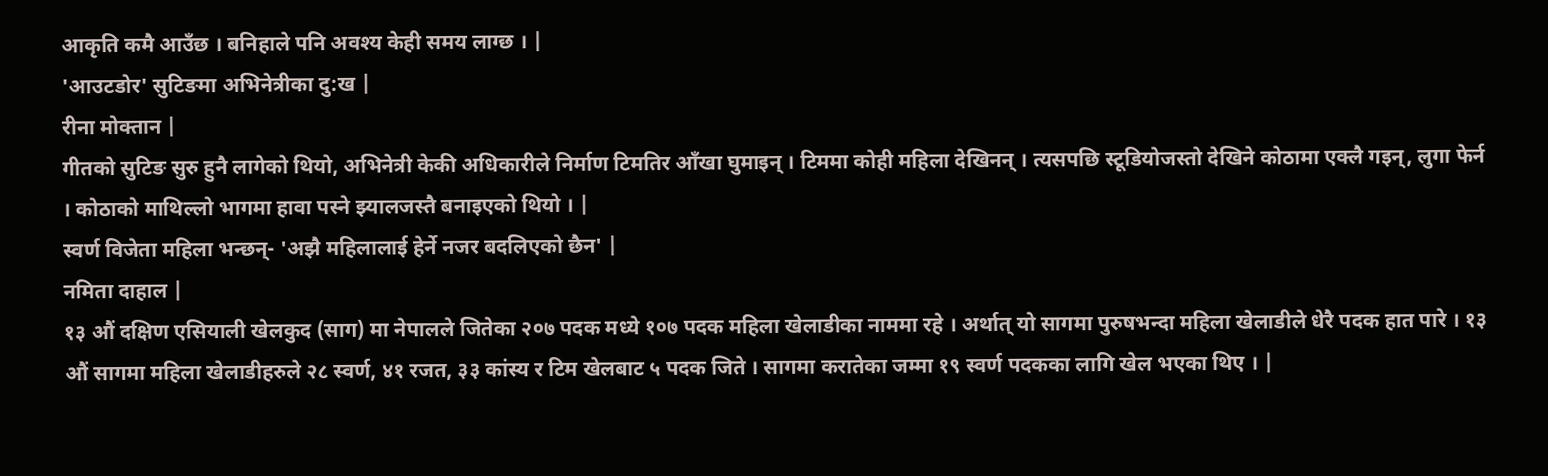आकृति कमै आउँछ । बनिहाले पनि अवश्य केही समय लाग्छ । |
'आउटडोर' सुटिङमा अभिनेत्रीका दु:ख |
रीना मोक्तान |
गीतको सुटिङ सुरु हुनै लागेको थियो, अभिनेत्री केकी अधिकारीले निर्माण टिमतिर आँखा घुमाइन् । टिममा कोही महिला देखिनन् । त्यसपछि स्टूडियोजस्तो देखिने कोठामा एक्लै गइन्, लुगा फेर्न । कोठाको माथिल्लो भागमा हावा पस्ने झ्यालजस्तै बनाइएको थियो । |
स्वर्ण विजेता महिला भन्छन्- 'अझै महिलालाई हेर्ने नजर बदलिएको छैन' |
नमिता दाहाल |
१३ औं दक्षिण एसियाली खेलकुद (साग) मा नेपालले जितेका २०७ पदक मध्ये १०७ पदक महिला खेलाडीका नाममा रहे । अर्थात् यो सागमा पुरुषभन्दा महिला खेलाडीले धेरै पदक हात पारे । १३ औं सागमा महिला खेलाडीहरुले २८ स्वर्ण, ४१ रजत, ३३ कांस्य र टिम खेलबाट ५ पदक जिते । सागमा करातेका जम्मा १९ स्वर्ण पदकका लागि खेल भएका थिए । |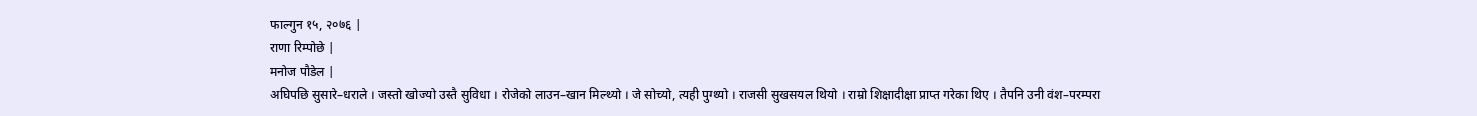फाल्गुन १५, २०७६ |
राणा रिम्पोछे |
मनोज पौडेल |
अघिपछि सुसारे–धराले । जस्तो खोज्यो उस्तै सुविधा । रोजेको लाउन–खान मिल्थ्यो । जे सोच्यो, त्यही पुग्थ्यो । राजसी सुखसयल थियो । राम्रो शिक्षादीक्षा प्राप्त गरेका थिए । तैपनि उनी वंश–परम्परा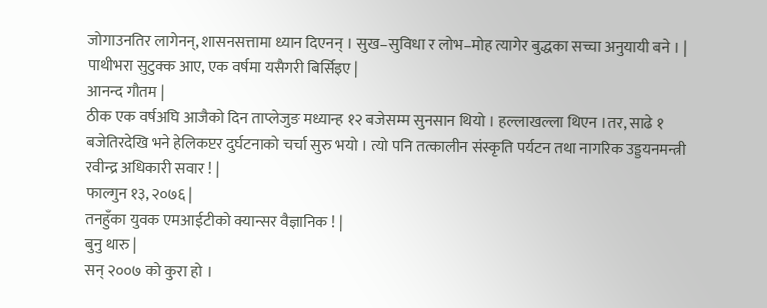जोगाउनतिर लागेनन्, शासनसत्तामा ध्यान दिएनन् । सुख–सुविधा र लोभ–मोह त्यागेर बुद्धका सच्चा अनुयायी बने । |
पाथीभरा सुटुक्क आए, एक वर्षमा यसैगरी बिर्सिइए |
आनन्द गौतम |
ठीक एक वर्षअघि आजैको दिन ताप्लेजुङ मध्यान्ह १२ बजेसम्म सुनसान थियो । हल्लाखल्ला थिएन ।तर, साढे १ बजेतिरदेखि भने हेलिकप्टर दुर्घटनाको चर्चा सुरु भयो । त्यो पनि तत्कालीन संस्कृति पर्यटन तथा नागरिक उड्डयनमन्त्री रवीन्द्र अधिकारी सवार ! |
फाल्गुन १३, २०७६ |
तनहुँका युवक एमआईटीको क्यान्सर वैज्ञानिक ! |
बुनु थारु |
सन् २००७ को कुरा हो ।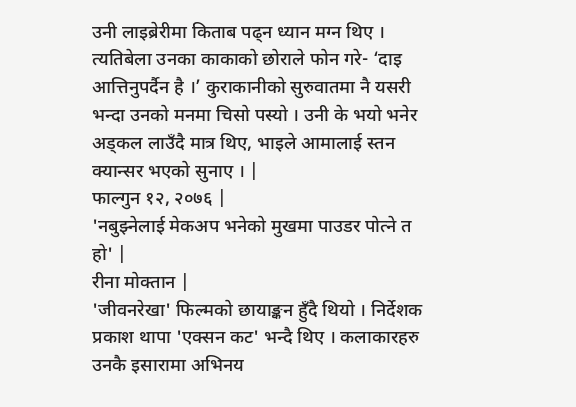उनी लाइब्रेरीमा किताब पढ्न ध्यान मग्न थिए । त्यतिबेला उनका काकाको छोराले फोन गरे- ‘दाइ आत्तिनुपर्दैन है ।’ कुराकानीको सुरुवातमा नै यसरी भन्दा उनको मनमा चिसो पस्यो । उनी के भयो भनेर अड्कल लाउँदै मात्र थिए, भाइले आमालाई स्तन क्यान्सर भएको सुनाए । |
फाल्गुन १२, २०७६ |
'नबुझ्नेलाई मेकअप भनेको मुखमा पाउडर पोत्ने त हो' |
रीना मोक्तान |
'जीवनरेखा' फिल्मको छायाङ्कन हुँदै थियो । निर्देशक प्रकाश थापा 'एक्सन कट' भन्दै थिए । कलाकारहरु उनकै इसारामा अभिनय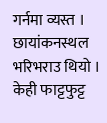गर्नमा व्यस्त । छायांकनस्थल भरिभराउ थियो । केही फाट्टफुट्ट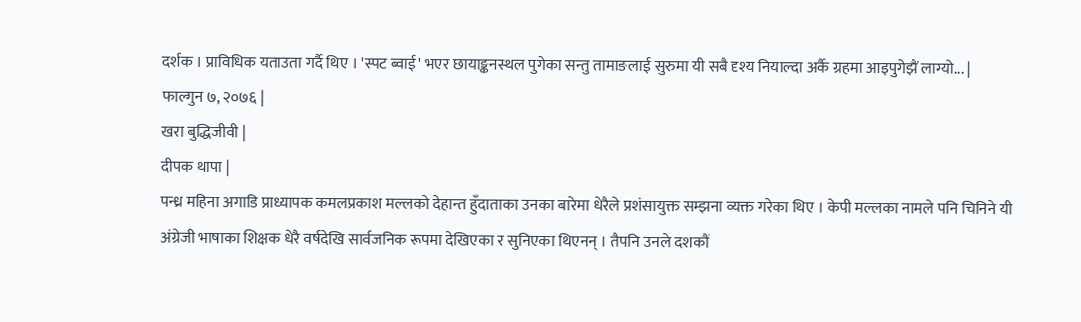दर्शक । प्राविधिक यताउता गर्दै थिए । 'स्पट ब्वाई' भएर छायाङ्कनस्थल पुगेका सन्तु तामाङलाई सुरुमा यी सबै दृश्य नियाल्दा अर्कै ग्रहमा आइपुगेझैं लाग्यो... |
फाल्गुन ७, २०७६ |
खरा बुद्धिजीवी |
दीपक थापा |
पन्ध्र महिना अगाडि प्राध्यापक कमलप्रकाश मल्लको देहान्त हुँदाताका उनका बारेमा धेरैले प्रशंसायुक्त सम्झना व्यक्त गरेका थिए । केपी मल्लका नामले पनि चिनिने यी अंग्रेजी भाषाका शिक्षक धेरै वर्षदेखि सार्वजनिक रूपमा देखिएका र सुनिएका थिएनन् । तैपनि उनले दशकौं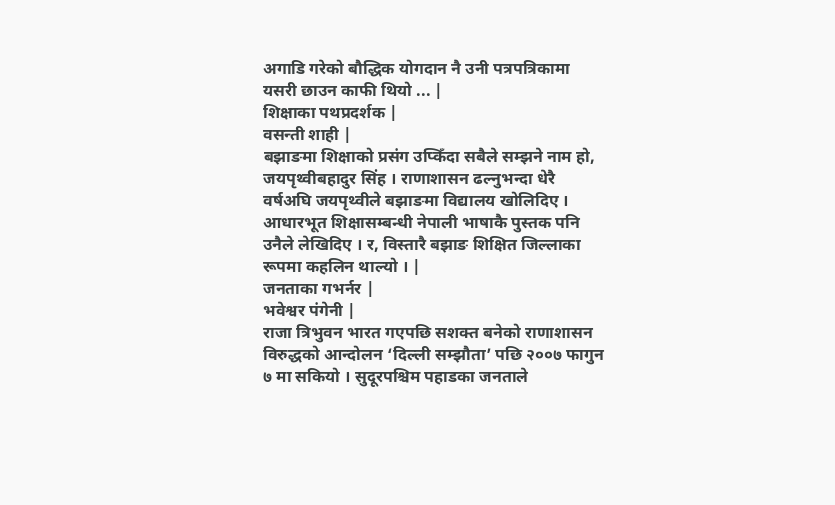अगाडि गरेको बौद्धिक योगदान नै उनी पत्रपत्रिकामा यसरी छाउन काफी थियो ... |
शिक्षाका पथप्रदर्शक |
वसन्ती शाही |
बझाङमा शिक्षाको प्रसंग उप्किँदा सबैले सम्झने नाम हो, जयपृथ्वीबहादुर सिंह । राणाशासन ढल्नुभन्दा धेरै वर्षअघि जयपृथ्वीले बझाङमा विद्यालय खोलिदिए । आधारभूत शिक्षासम्बन्धी नेपाली भाषाकै पुस्तक पनि उनैले लेखिदिए । र, विस्तारै बझाङ शिक्षित जिल्लाका रूपमा कहलिन थाल्यो । |
जनताका गभर्नर |
भवेश्वर पंगेनी |
राजा त्रिभुवन भारत गएपछि सशक्त बनेको राणाशासन विरुद्धको आन्दोलन ‘दिल्ली सम्झौता’ पछि २००७ फागुन ७ मा सकियो । सुदूरपश्चिम पहाडका जनताले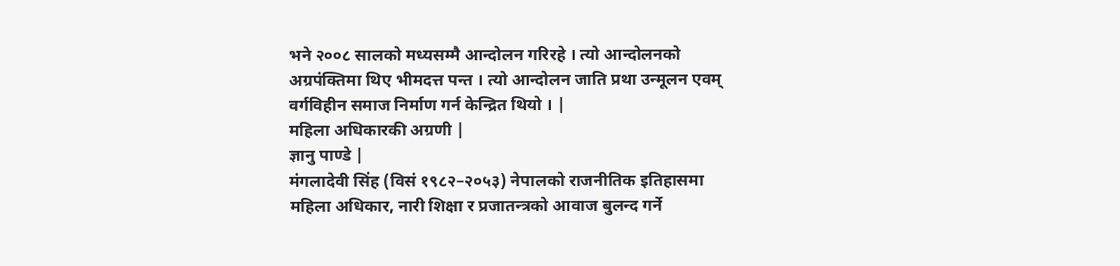भने २००८ सालको मध्यसम्मै आन्दोलन गरिरहे । त्यो आन्दोलनको अग्रपंक्तिमा थिए भीमदत्त पन्त । त्यो आन्दोलन जाति प्रथा उन्मूलन एवम् वर्गविहीन समाज निर्माण गर्न केन्द्रित थियो । |
महिला अधिकारकी अग्रणी |
ज्ञानु पाण्डे |
मंगलादेवी सिंह (विसं १९८२–२०५३) नेपालको राजनीतिक इतिहासमा महिला अधिकार, नारी शिक्षा र प्रजातन्त्रको आवाज बुलन्द गर्ने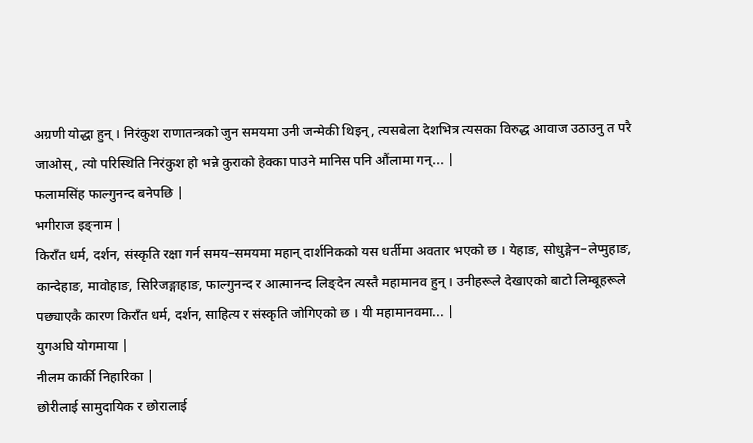अग्रणी योद्धा हुन् । निरंकुश राणातन्त्रको जुन समयमा उनी जन्मेकी थिइन्, त्यसबेला देशभित्र त्यसका विरुद्ध आवाज उठाउनु त परै जाओस्, त्यो परिस्थिति निरंकुश हो भन्ने कुराको हेक्का पाउने मानिस पनि औंलामा गन्... |
फलामसिंह फाल्गुनन्द बनेपछि |
भगीराज इङ्नाम |
किराँत धर्म, दर्शन, संस्कृति रक्षा गर्न समय–समयमा महान् दार्शनिकको यस धर्तीमा अवतार भएको छ । येहाङ, सोधुङ्गेन–लेप्मुहाङ, कान्देहाङ, मावोहाङ, सिरिजङ्गाहाङ, फाल्गुनन्द र आत्मानन्द लिङ्देन त्यस्तै महामानव हुन् । उनीहरूले देखाएको बाटो लिम्बूहरूले पछ्याएकै कारण किराँत धर्म, दर्शन, साहित्य र संस्कृति जोगिएको छ । यी महामानवमा... |
युगअघि योगमाया |
नीलम कार्की निहारिका |
छोरीलाई सामुदायिक र छोरालाई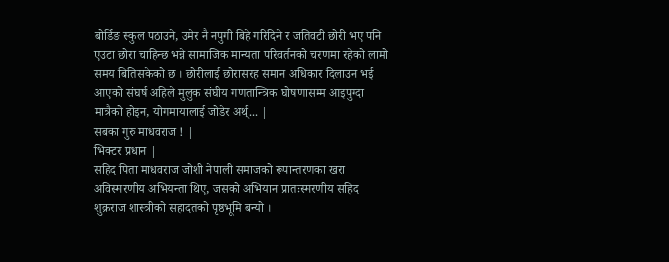बोर्डिङ स्कुल पठाउने, उमेर नै नपुगी बिहे गरिदिने र जतिवटी छोरी भए पनि एउटा छोरा चाहिन्छ भन्ने सामाजिक मान्यता परिवर्तनको चरणमा रहेको लामो समय बितिसकेको छ । छोरीलाई छोरासरह समान अधिकार दिलाउन भई आएको संघर्ष अहिले मुलुक संघीय गणतान्त्रिक घोषणासम्म आइपुग्दा मात्रैको होइन, योगमायालाई जोडेर अर्थ्... |
सबका गुरु माधवराज ! |
भिक्टर प्रधान |
सहिद पिता माधवराज जोशी नेपाली समाजको रूपान्तरणका खरा अविस्मरणीय अभियन्ता थिए, जसको अभियान प्रातःस्मरणीय सहिद शुक्रराज शास्त्रीको सहादतको पृष्ठभूमि बन्यो ।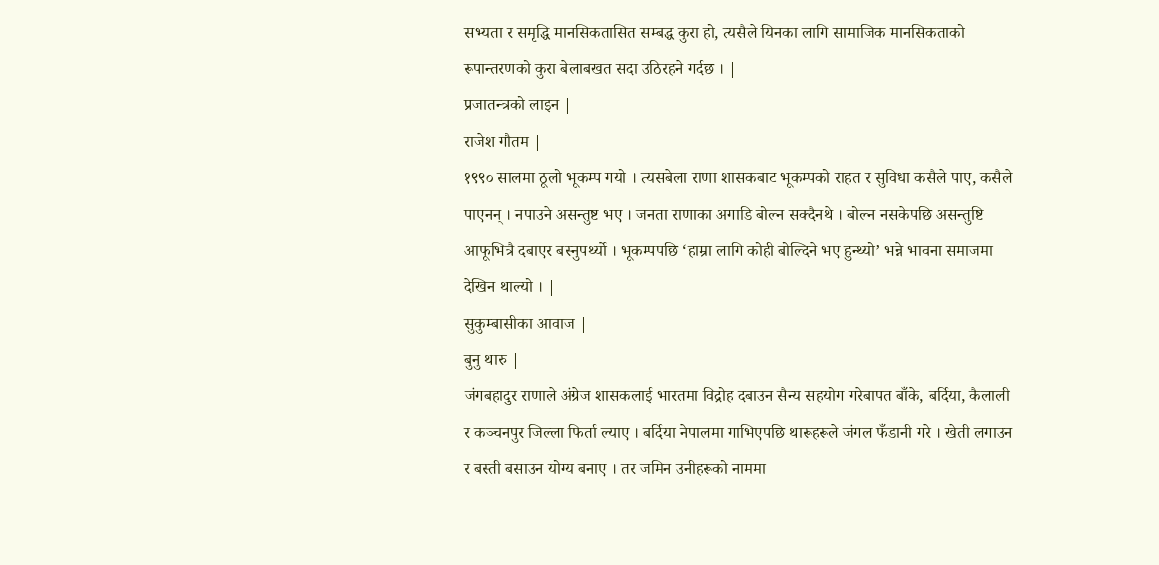सभ्यता र समृद्धि मानसिकतासित सम्बद्ध कुरा हो, त्यसैले यिनका लागि सामाजिक मानसिकताको रूपान्तरणको कुरा बेलाबखत सदा उठिरहने गर्दछ । |
प्रजातन्त्रको लाइन |
राजेश गौतम |
१९९० सालमा ठूलो भूकम्प गयो । त्यसबेला राणा शासकबाट भूकम्पको राहत र सुविधा कसैले पाए, कसैले पाएनन् । नपाउने असन्तुष्ट भए । जनता राणाका अगाडि बोल्न सक्दैनथे । बोल्न नसकेपछि असन्तुष्टि आफूभित्रै दबाएर बस्नुपर्थ्यो । भूकम्पपछि ‘हाम्रा लागि कोही बोल्दिने भए हुन्थ्यो’ भन्ने भावना समाजमा देखिन थाल्यो । |
सुकुम्बासीका आवाज |
बुनु थारु |
जंगबहादुर राणाले अंग्रेज शासकलाई भारतमा विद्रोह दबाउन सैन्य सहयोग गरेबापत बाँके, बर्दिया, कैलाली र कञ्चनपुर जिल्ला फिर्ता ल्याए । बर्दिया नेपालमा गाभिएपछि थारूहरूले जंगल फँडानी गरे । खेती लगाउन र बस्ती बसाउन योग्य बनाए । तर जमिन उनीहरूको नाममा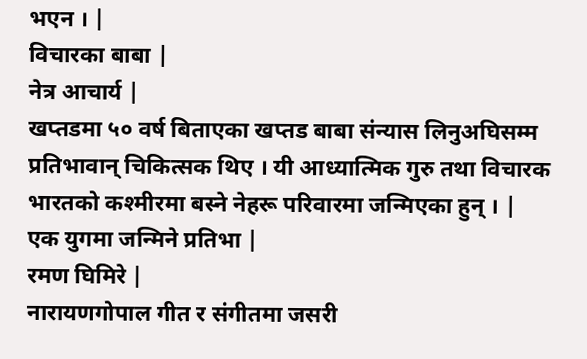भएन । |
विचारका बाबा |
नेत्र आचार्य |
खप्तडमा ५० वर्ष बिताएका खप्तड बाबा संन्यास लिनुअघिसम्म प्रतिभावान् चिकित्सक थिए । यी आध्यात्मिक गुरु तथा विचारक भारतको कश्मीरमा बस्ने नेहरू परिवारमा जन्मिएका हुन् । |
एक युगमा जन्मिने प्रतिभा |
रमण घिमिरे |
नारायणगोपाल गीत र संगीतमा जसरी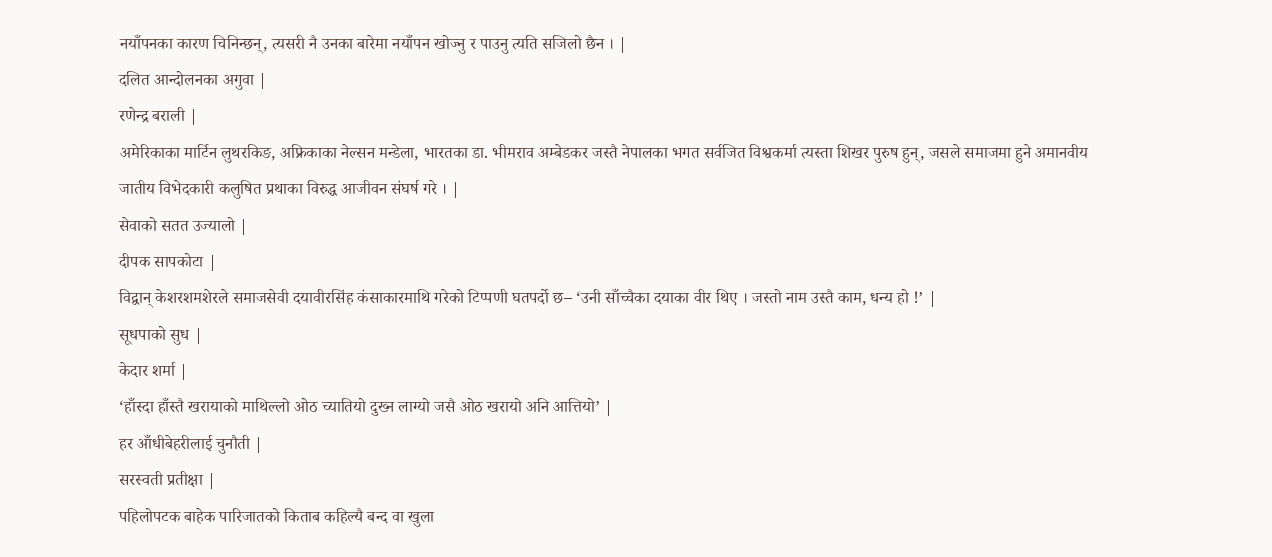नयाँपनका कारण चिनिन्छन्, त्यसरी नै उनका बारेमा नयाँपन खोज्नु र पाउनु त्यति सजिलो छैन । |
दलित आन्दोलनका अगुवा |
रणेन्द्र बराली |
अमेरिकाका मार्टिन लुथरकिङ, अफ्रिकाका नेल्सन मन्डेला, भारतका डा. भीमराव अम्बेडकर जस्तै नेपालका भगत सर्वजित विश्वकर्मा त्यस्ता शिखर पुरुष हुन्, जसले समाजमा हुने अमानवीय जातीय विभेदकारी कलुषित प्रथाका विरुद्ध आजीवन संघर्ष गरे । |
सेवाको सतत उज्यालो |
दीपक सापकोटा |
विद्वान् केशरशमशेरले समाजसेवी दयावीरसिंह कंसाकारमाथि गरेको टिप्पणी घतपर्दो छ– ‘उनी साँच्चैका दयाका वीर थिए । जस्तो नाम उस्तै काम, धन्य हो !’ |
सूधपाको सुध |
केदार शर्मा |
‘हाँस्दा हाँस्तै खरायाको माथिल्लो ओठ च्यातियो दुख्न लाग्यो जसै ओठ खरायो अनि आत्तियो’ |
हर आँधीबेहरीलाई चुनौती |
सरस्वती प्रतीक्षा |
पहिलोपटक बाहेक पारिजातको किताब कहिल्यै बन्द वा खुला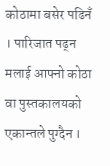कोठामा बसेर पढिनँ । पारिजात पढ्न मलाई आफ्नो कोठा वा पुस्तकालयको एकान्तले पुग्दैन ।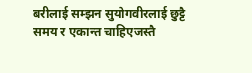बरीलाई सम्झन सुयोगवीरलाई छुट्टै समय र एकान्त चाहिएजस्तै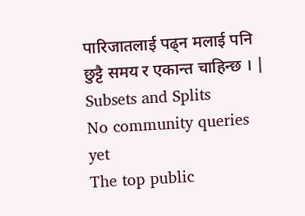पारिजातलाई पढ्न मलाई पनि छुट्टै समय र एकान्त चाहिन्छ । |
Subsets and Splits
No community queries yet
The top public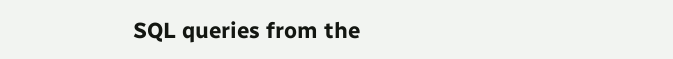SQL queries from the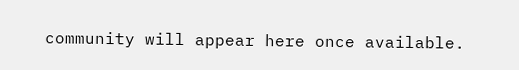community will appear here once available.